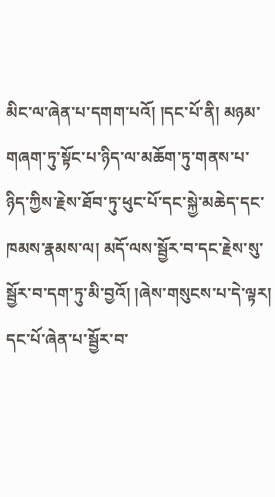མིང་ལ་ཞེན་པ་དགག་པའོ། །དང་པོ་ནི། མཉམ་གཞག་ཏུ་སྟོང་པ་ཉིད་ལ་མཆོག་ཏུ་གནས་པ་ཉིད་ཀྱིས་རྗེས་ཐོབ་ཏུ་ཕུང་པོ་དང་སྐྱེ་མཆེད་དང་ཁམས་རྣམས་ལ། མདོ་ལས་སྦྱོར་བ་དང་རྗེས་སུ་སྦྱོར་བ་དག་ཏུ་མི་བྱའོ། །ཞེས་གསུངས་པ་དེ་ལྟར། དང་པོ་ཞེན་པ་སྦྱོར་བ་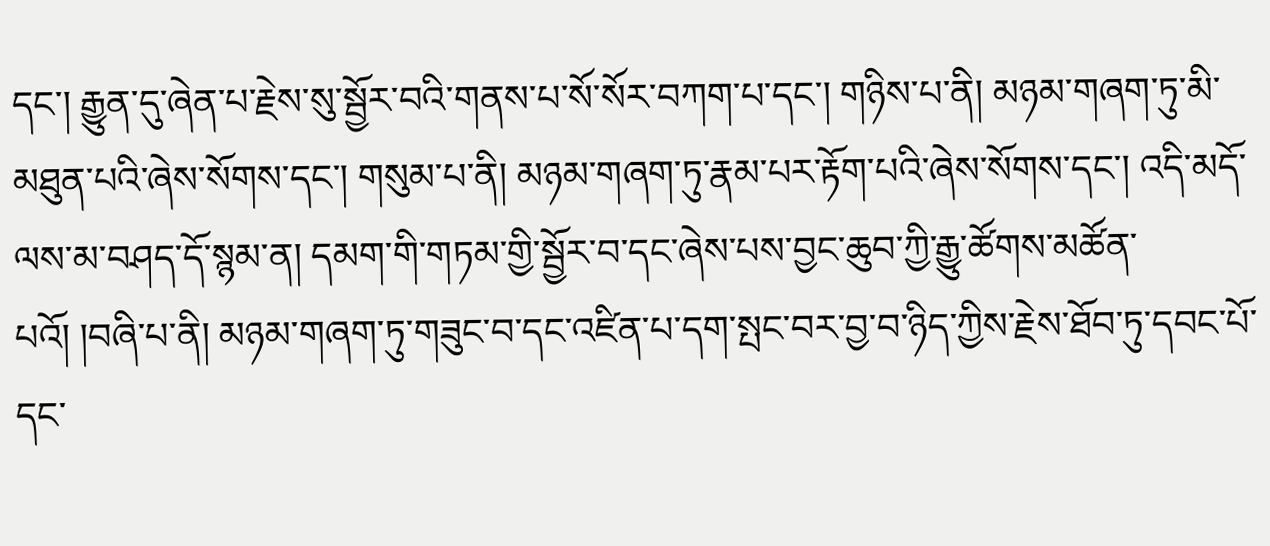དང་། རྒྱུན་དུ་ཞེན་པ་རྗེས་སུ་སྦྱོར་བའི་གནས་པ་སོ་སོར་བཀག་པ་དང་། གཉིས་པ་ནི། མཉམ་གཞག་ཏུ་མི་མཐུན་པའི་ཞེས་སོགས་དང་། གསུམ་པ་ནི། མཉམ་གཞག་ཏུ་རྣམ་པར་རྟོག་པའི་ཞེས་སོགས་དང་། འདི་མདོ་ལས་མ་བཤད་དོ་སྙམ་ན། དམག་གི་གཏམ་གྱི་སྦྱོར་བ་དང་ཞེས་པས་བྱང་ཆུབ་ཀྱི་རྒྱུ་ཚོགས་མཚོན་པའོ། །བཞི་པ་ནི། མཉམ་གཞག་ཏུ་གཟུང་བ་དང་འཛིན་པ་དག་སྤང་བར་བྱ་བ་ཉིད་ཀྱིས་རྗེས་ཐོབ་ཏུ་དབང་པོ་དང་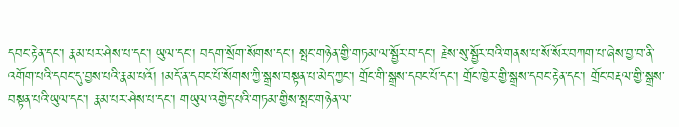དབང་རྟེན་དང་། རྣམ་པར་ཤེས་པ་དང་། ཡུལ་དང་། བདག་སྲོག་སོགས་དང་། སྤང་གཉེན་གྱི་གཏམ་ལ་སྦྱོར་བ་དང་། རྗེས་སུ་སྦྱོར་བའི་གནས་པ་སོ་སོར་བཀག་པ་ཞེས་བྱ་བ་ནི་འགོག་པའི་དབང་དུ་བྱས་པའི་རྣམ་པའོ། །མདོ་ན་དབང་པོ་སོགས་ཀྱི་སྒྲས་བསྟན་པ་མེད་ཀྱང་། གྲོང་གི་སྒྲས་དབང་པོ་དང་། གྲོང་ཁྱེར་གྱི་སྒྲས་དབང་རྟེན་དང་། གྲོང་བརྡལ་གྱི་སྒྲས་བསྟན་པའི་ཡུལ་དང་། རྣམ་པར་ཤེས་པ་དང་། གཡུལ་འགྱེད་པའི་གཏམ་གྱིས་སྤང་གཉེན་ལ་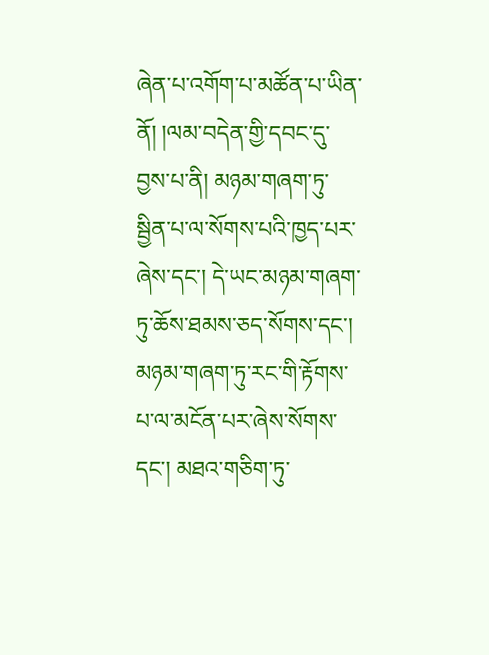ཞེན་པ་འགོག་པ་མཚོན་པ་ཡིན་ནོ། །ལམ་བདེན་གྱི་དབང་དུ་བྱས་པ་ནི། མཉམ་གཞག་ཏུ་སྦྱིན་པ་ལ་སོགས་པའི་ཁྱད་པར་ཞེས་དང་། དེ་ཡང་མཉམ་གཞག་ཏུ་ཆོས་ཐམས་ཅད་སོགས་དང་། མཉམ་གཞག་ཏུ་རང་གི་རྟོགས་པ་ལ་མངོན་པར་ཞེས་སོགས་དང་། མཐའ་གཅིག་ཏུ་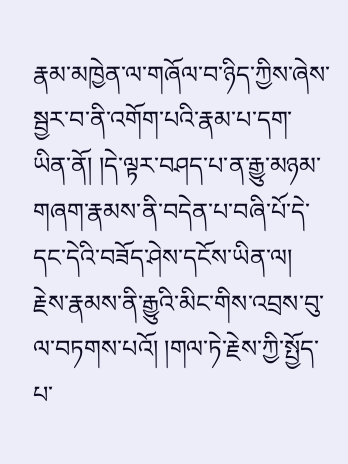རྣམ་མཁྱེན་ལ་གཞོལ་བ་ཉིད་ཀྱིས་ཞེས་སྦྱར་བ་ནི་འགོག་པའི་རྣམ་པ་དག་ཡིན་ནོ། །དེ་ལྟར་བཤད་པ་ན་རྒྱུ་མཉམ་གཞག་རྣམས་ནི་བདེན་པ་བཞི་པོ་དེ་དང་དེའི་བཟོད་ཤེས་དངོས་ཡིན་ལ། རྗེས་རྣམས་ནི་རྒྱུའི་མིང་གིས་འབྲས་བུ་ལ་བཏགས་པའོ། །གལ་ཏེ་རྗེས་ཀྱི་སྤྱོད་པ་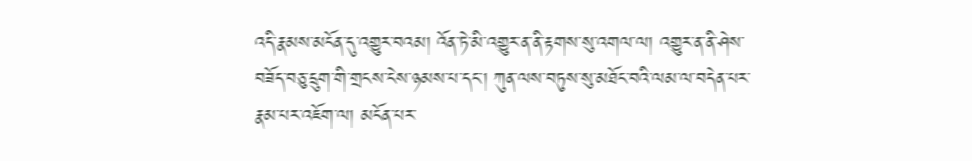འདི་རྣམས་མངོན་དུ་འགྱུར་བའམ། འོན་ཏེ་མི་འགྱུར་ན་ནི་རྟགས་སུ་འགལ་ལ། འགྱུར་ན་ནི་ཤེས་བཟོད་བཅུ་དྲུག་གི་གྲངས་ངེས་ཉམས་པ་དང་། ཀུན་ལས་བཏུས་སུ་མཐོང་བའི་ལམ་ལ་བདེན་པར་རྣམ་པར་འཇོག་ལ། མངོན་པར་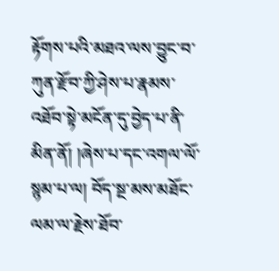རྟོགས་པའི་མཐའ་ལས་བྱུང་བ་ཀུན་རྫོབ་ཀྱི་ཤེས་པ་རྣམས་འཐོབ་སྟེ་མངོན་དུ་བྱེད་པ་ནི་མིན་ནོ། །ཞེས་པ་དང་འགལ་ལོ་སྙམ་པ་ལ། བོད་སྔ་མས་མཐོང་ལམ་ལ་རྗེས་ཐོབ་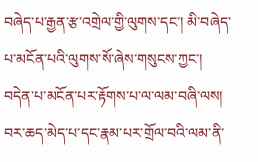བཞེད་པ་རྒྱན་རྩ་འགྲེལ་གྱི་ལུགས་དང་། མི་བཞེད་པ་མངོན་པའི་ལུགས་སོ་ཞེས་གསུངས་ཀྱང་། བདེན་པ་མངོན་པར་རྟོགས་པ་ལ་ལམ་བཞི་ལས། བར་ཆད་མེད་པ་དང་རྣམ་པར་གྲོལ་བའི་ལམ་ནི་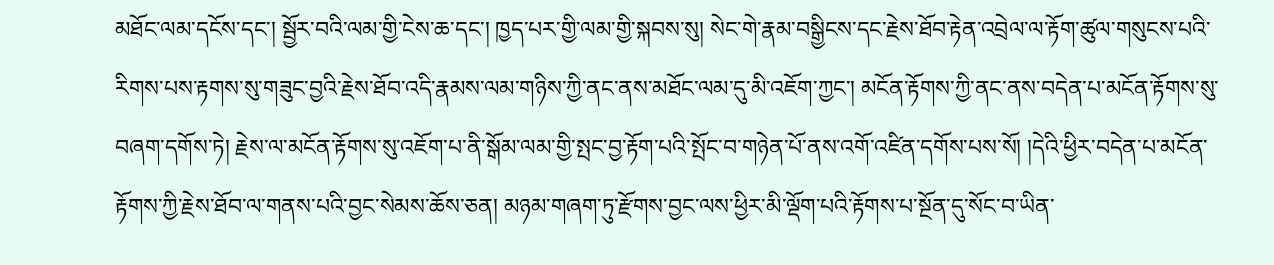མཐོང་ལམ་དངོས་དང་། སྦྱོར་བའི་ལམ་གྱི་ངེས་ཆ་དང་། ཁྱད་པར་གྱི་ལམ་གྱི་སྐབས་སུ། སེང་གེ་རྣམ་བསྒྱིངས་དང་རྗེས་ཐོབ་རྟེན་འབྲེལ་ལ་རྟོག་ཚུལ་གསུངས་པའི་རིགས་པས་རྟགས་སུ་གཟུང་བྱའི་རྗེས་ཐོབ་འདི་རྣམས་ལམ་གཉིས་ཀྱི་ནང་ནས་མཐོང་ལམ་དུ་མི་འཇོག་ཀྱང་། མངོན་རྟོགས་ཀྱི་ནང་ནས་བདེན་པ་མངོན་རྟོགས་སུ་བཞག་དགོས་ཏེ། རྗེས་ལ་མངོན་རྟོགས་སུ་འཇོག་པ་ནི་སྒོམ་ལམ་གྱི་སྤང་བྱ་རྟོག་པའི་སྤོང་བ་གཉེན་པོ་ནས་འགོ་འཛིན་དགོས་པས་སོ། །དེའི་ཕྱིར་བདེན་པ་མངོན་རྟོགས་ཀྱི་རྗེས་ཐོབ་ལ་གནས་པའི་བྱང་སེམས་ཆོས་ཅན། མཉམ་གཞག་ཏུ་རྫོགས་བྱང་ལས་ཕྱིར་མི་ལྡོག་པའི་རྟོགས་པ་སྔོན་དུ་སོང་བ་ཡིན་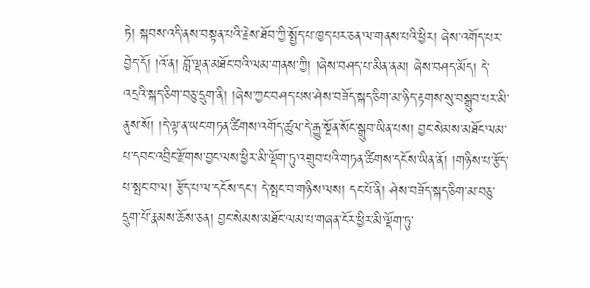ཏེ། སྐབས་འདི་ནས་བསྟན་པའི་རྗེས་ཐོབ་ཀྱི་སྤྱོད་པ་ཁྱད་པར་ཅན་ལ་གནས་པའི་ཕྱིར། ཞེས་འགོད་པར་བྱེད་དོ། །འོ་ན། བློ་ལྡན་མཐོང་བའི་ལམ་གནས་ཀྱི། །ཞེས་བཤད་པ་མིན་ནམ། ཞེས་བཤད་མོད། དེ་འདྲའི་སྐད་ཅིག་བཅུ་དྲུག་ནི། །ཞེས་ཀྱང་བཤད་པས་ཤེས་བཟོད་སྐད་ཅིག་མ་ཉིད་རྟགས་སུ་བསྒྲུབ་པར་མི་ནུས་སོ། །དེ་ལྟ་ན་ཡང་གཏན་ཚིགས་འགོད་ཚུལ་དེ་རྒྱུ་སྔོན་སོང་སྒྲུབ་ཡིན་པས། བྱང་སེམས་མཐོང་ལམ་པ་དབང་འབྲིང་རྫོགས་བྱང་ལས་ཕྱིར་མི་ལྡོག་ཏུ་འགྲུབ་པའི་གཏན་ཚིགས་དངོས་ཡིན་ནོ། །གཉིས་པ་རྩོད་པ་སྤང་བ་ལ། རྩོད་པ་ལ་དངོས་དང་། དེ་སྤང་བ་གཉིས་ལས། དང་པོ་ནི། ཤེས་བཟོད་སྐད་ཅིག་མ་བཅུ་དྲུག་པོ་རྣམས་ཆོས་ཅན། བྱང་སེམས་མཐོང་ལམ་པ་གཞན་ངོར་ཕྱིར་མི་ལྡོག་ཏུ་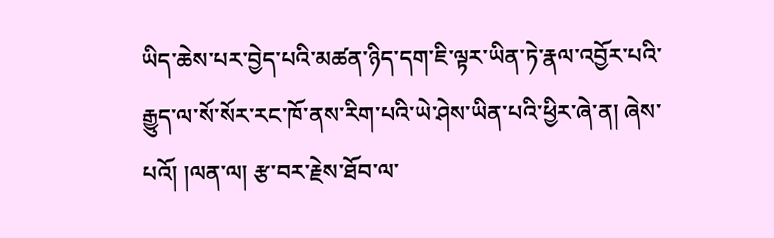ཡིད་ཆེས་པར་བྱེད་པའི་མཚན་ཉིད་དག་ཇི་ལྟར་ཡིན་ཏེ་རྣལ་འབྱོར་པའི་རྒྱུད་ལ་སོ་སོར་རང་ཁོ་ནས་རིག་པའི་ཡེ་ཤེས་ཡིན་པའི་ཕྱིར་ཞེ་ན། ཞེས་པའོ། །ལན་ལ། རྩ་བར་རྗེས་ཐོབ་ལ་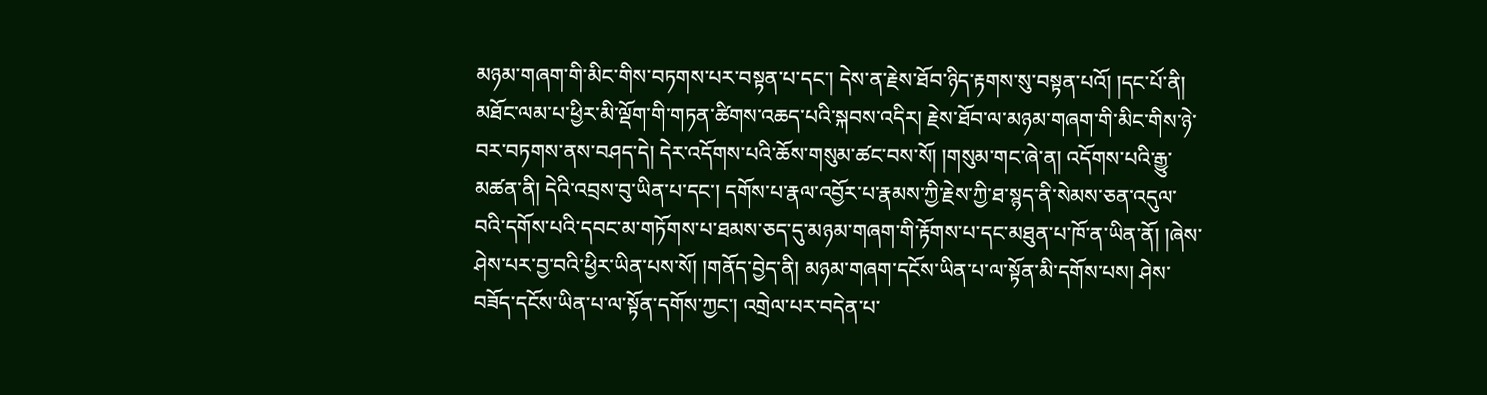མཉམ་གཞག་གི་མིང་གིས་བཏགས་པར་བསྟན་པ་དང་། དེས་ན་རྗེས་ཐོབ་ཉིད་རྟགས་སུ་བསྟན་པའོ། །དང་པོ་ནི། མཐོང་ལམ་པ་ཕྱིར་མི་ལྡོག་གི་གཏན་ཚིགས་འཆད་པའི་སྐབས་འདིར། རྗེས་ཐོབ་ལ་མཉམ་གཞག་གི་མིང་གིས་ཉེ་བར་བཏགས་ནས་བཤད་དེ། དེར་འདོགས་པའི་ཆོས་གསུམ་ཚང་བས་སོ། །གསུམ་གང་ཞེ་ན། འདོགས་པའི་རྒྱུ་མཚན་ནི། དེའི་འབྲས་བུ་ཡིན་པ་དང་། དགོས་པ་རྣལ་འབྱོར་པ་རྣམས་ཀྱི་རྗེས་ཀྱི་ཐ་སྙད་ནི་སེམས་ཅན་འདུལ་བའི་དགོས་པའི་དབང་མ་གཏོགས་པ་ཐམས་ཅད་དུ་མཉམ་གཞག་གི་རྟོགས་པ་དང་མཐུན་པ་ཁོ་ན་ཡིན་ནོ། །ཞེས་ཤེས་པར་བྱ་བའི་ཕྱིར་ཡིན་པས་སོ། །གནོད་བྱེད་ནི། མཉམ་གཞག་དངོས་ཡིན་པ་ལ་སྟོན་མི་དགོས་པས། ཤེས་བཟོད་དངོས་ཡིན་པ་ལ་སྟོན་དགོས་ཀྱང་། འགྲེལ་པར་བདེན་པ་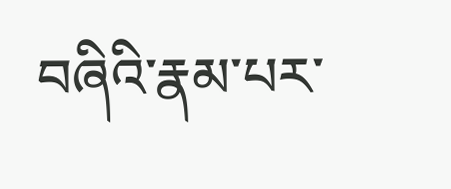བཞིའི་རྣམ་པར་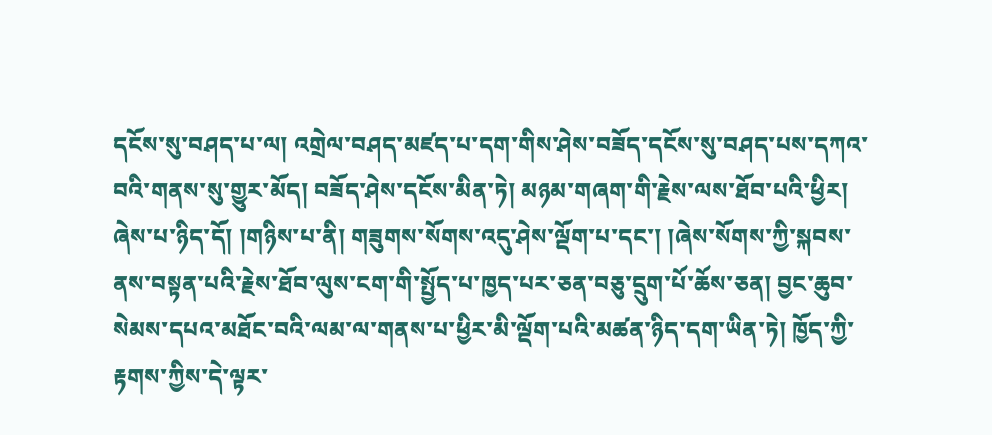དངོས་སུ་བཤད་པ་ལ། འགྲེལ་བཤད་མཛད་པ་དག་གིས་ཤེས་བཟོད་དངོས་སུ་བཤད་པས་དཀའ་བའི་གནས་སུ་གྱུར་མོད། བཟོད་ཤེས་དངོས་མིན་ཏེ། མཉམ་གཞག་གི་རྗེས་ལས་ཐོབ་པའི་ཕྱིར། ཞེས་པ་ཉིད་དོ། །གཉིས་པ་ནི། གཟུགས་སོགས་འདུ་ཤེས་ལྡོག་པ་དང་། །ཞེས་སོགས་ཀྱི་སྐབས་ནས་བསྟན་པའི་རྗེས་ཐོབ་ལུས་ངག་གི་སྤྱོད་པ་ཁྱད་པར་ཅན་བཅུ་དྲུག་པོ་ཆོས་ཅན། བྱང་ཆུབ་སེམས་དཔའ་མཐོང་བའི་ལམ་ལ་གནས་པ་ཕྱིར་མི་ལྡོག་པའི་མཚན་ཉིད་དག་ཡིན་ཏེ། ཁྱོད་ཀྱི་རྟགས་ཀྱིས་དེ་ལྟར་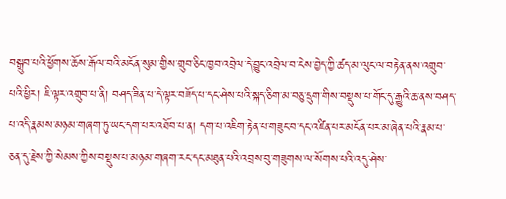བསྒྲུབ་པའི་ཕྱོགས་ཆོས་རྒོལ་བའི་མངོན་སུམ་གྱིས་གྲུབ་ཅིང་ཁྱབ་འབྲེལ་དེ་བྱུང་འབྲེལ་བ་ངེས་བྱེད་ཀྱི་ཚད་མ་ལུང་ལ་བརྟེན་ནས་འགྲུབ་པའི་ཕྱིར། ཇི་ལྟར་འགྲུབ་པ་ནི། བཤད་ཟིན་པ་དེ་ལྟར་བཟོད་པ་དང་ཤེས་པའི་སྐད་ཅིག་མ་བཅུ་དྲུག་གིས་བསྡུས་པ་གོང་དུ་རྒྱུའི་ཆ་ནས་བཤད་པ་འདི་རྣམས་མཉམ་གཞག་ཏུ་ཡང་དག་པར་འཐོབ་པ་ན། དག་པ་འཇིག་རྟེན་པ་གཟུང་བ་དང་འཛིན་པར་མངོན་པར་མ་ཞེན་པའི་རྣམ་པ་ཅན་དུ་རྗེས་ཀྱི་སེམས་ཀྱིས་བསྡུས་པ་མཉམ་གཞག་རང་དང་མཐུན་པའི་འབྲས་བུ་གཟུགས་ལ་སོགས་པའི་འདུ་ཤེས་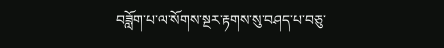བཟློག་པ་ལ་སོགས་སྔར་རྟགས་སུ་བཤད་པ་བཅུ་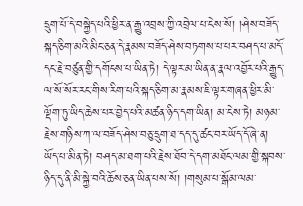དྲུག་པོ་དེ་བསྐྱེད་པའི་ཕྱིར་ན་རྒྱུ་འབྲས་ཀྱི་འབྲེལ་པ་ངེས་སོ། །ཤེས་བཟོད་སྐད་ཅིག་མའི་མིང་ཅན་དེ་རྣམས་བཟོད་ཤེས་བཏགས་པ་པར་བཤད་པ་མདོ་དང་རྗེ་བཙུན་གྱི་དགོངས་པ་ཡིན་ཏེ། དེ་ལྟར་མ་ཡིན་ན་རྣལ་འབྱོར་པའི་རྒྱུད་ལ་སོ་སོར་རང་གིས་རིག་པའི་སྐད་ཅིག་མ་རྣམས་ཇི་ལྟར་གཞན་ཕྱིར་མི་ལྡོག་ཏུ་ཡིད་ཆེས་པར་བྱེད་པའི་མཚན་ཉིད་དག་ཡིན། མ་ངེས་ཏེ། མཉམ་རྗེས་གཉིས་ཀ་ལ་བཟོད་ཤེས་བཅུ་དྲུག་ཐ་དད་དུ་ཚང་བར་ཡོད་དོ་ཞེ་ན། ཡོད་པ་མིན་ཏེ། བཤད་མ་ཐག་པའི་རྗེས་ཐོབ་དེ་དག་མཐོང་ལམ་གྱི་སྐབས་ཉིད་དུ་ནི་མི་སྐྱེ་བའི་ཆོས་ཅན་ཡིན་པས་སོ། །གསུམ་པ་སྒོམ་ལམ་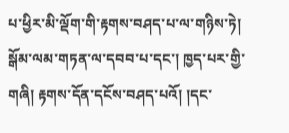པ་ཕྱིར་མི་ལྡོག་གི་རྟགས་བཤད་པ་ལ་གཉིས་ཏེ། སྒོམ་ལམ་གཏན་ལ་དབབ་པ་དང་། ཁྱད་པར་གྱི་གཞི། རྟགས་དོན་དངོས་བཤད་པའོ། །དང་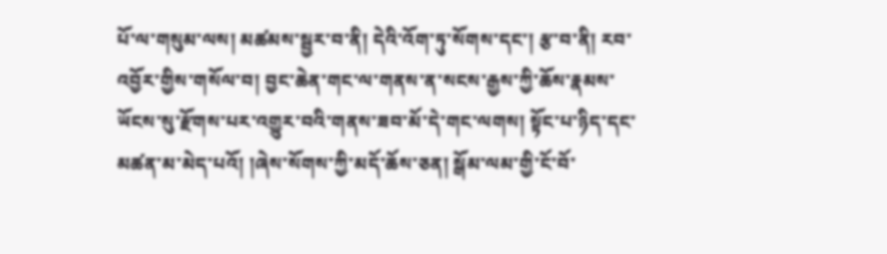པོ་ལ་གསུམ་ལས། མཚམས་སྦྱར་བ་ནི། དེའི་འོག་ཏུ་སོགས་དང་། རྩ་བ་ནི། རབ་འབྱོར་གྱིས་གསོལ་བ། བྱང་ཆེན་གང་ལ་གནས་ན་སངས་རྒྱས་ཀྱི་ཆོས་རྣམས་ཡོངས་སུ་རྫོགས་པར་འགྱུར་བའི་གནས་ཟབ་མོ་དེ་གང་ལགས། སྟོང་པ་ཉིད་དང་མཚན་མ་མེད་པའོ། །ཞེས་སོགས་ཀྱི་མདོ་ཆོས་ཅན། སྒོམ་ལམ་གྱི་ངོ་བོ་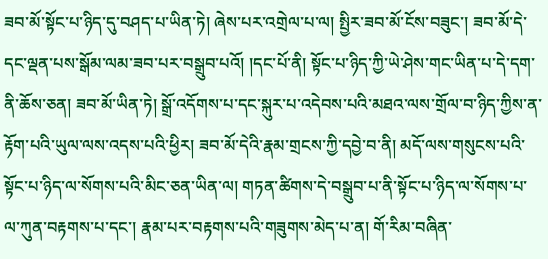ཟབ་མོ་སྟོང་པ་ཉིད་དུ་བཤད་པ་ཡིན་ཏེ། ཞེས་པར་འགྲེལ་པ་ལ། སྤྱིར་ཟབ་མོ་ངོས་བཟུང་། ཟབ་མོ་དེ་དང་ལྡན་པས་སྒོམ་ལམ་ཟབ་པར་བསྒྲུབ་པའོ། །དང་པོ་ནི། སྟོང་པ་ཉིད་ཀྱི་ཡེ་ཤེས་གང་ཡིན་པ་དེ་དག་ནི་ཆོས་ཅན། ཟབ་མོ་ཡིན་ཏེ། སྒྲོ་འདོགས་པ་དང་སྐུར་པ་འདེབས་པའི་མཐའ་ལས་གྲོལ་བ་ཉིད་ཀྱིས་ན་རྟོག་པའི་ཡུལ་ལས་འདས་པའི་ཕྱིར། ཟབ་མོ་དེའི་རྣམ་གྲངས་ཀྱི་དབྱེ་བ་ནི། མདོ་ལས་གསུངས་པའི་སྟོང་པ་ཉིད་ལ་སོགས་པའི་མིང་ཅན་ཡིན་ལ། གཏན་ཚིགས་དེ་བསྒྲུབ་པ་ནི་སྟོང་པ་ཉིད་ལ་སོགས་པ་ལ་ཀུན་བརྟགས་པ་དང་། རྣམ་པར་བརྟགས་པའི་གཟུགས་མེད་པ་ན། གོ་རིམ་བཞིན་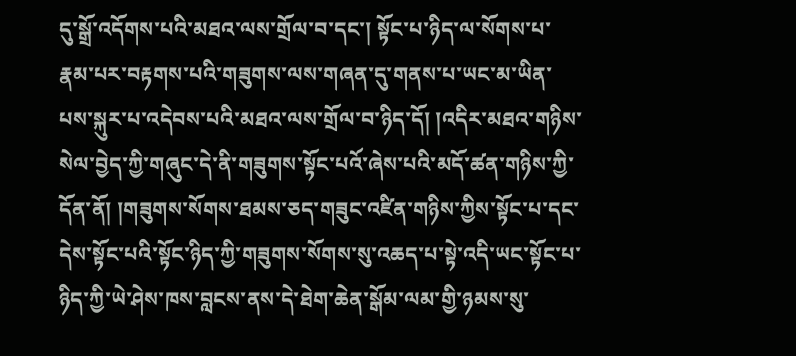དུ་སྒྲོ་འདོགས་པའི་མཐའ་ལས་གྲོལ་བ་དང་། སྟོང་པ་ཉིད་ལ་སོགས་པ་རྣམ་པར་བརྟགས་པའི་གཟུགས་ལས་གཞན་དུ་གནས་པ་ཡང་མ་ཡིན་པས་སྐུར་པ་འདེབས་པའི་མཐའ་ལས་གྲོལ་བ་ཉིད་དོ། །འདིར་མཐའ་གཉིས་སེལ་བྱེད་ཀྱི་གཞུང་དེ་ནི་གཟུགས་སྟོང་པའོ་ཞེས་པའི་མདོ་ཚན་གཉིས་ཀྱི་དོན་ནོ། །གཟུགས་སོགས་ཐམས་ཅད་གཟུང་འཛིན་གཉིས་ཀྱིས་སྟོང་པ་དང་དེས་སྟོང་པའི་སྟོང་ཉིད་ཀྱི་གཟུགས་སོགས་སུ་འཆད་པ་སྟེ་འདི་ཡང་སྟོང་པ་ཉིད་ཀྱི་ཡེ་ཤེས་ཁས་བླངས་ནས་དེ་ཐེག་ཆེན་སྒོམ་ལམ་གྱི་ཉམས་སུ་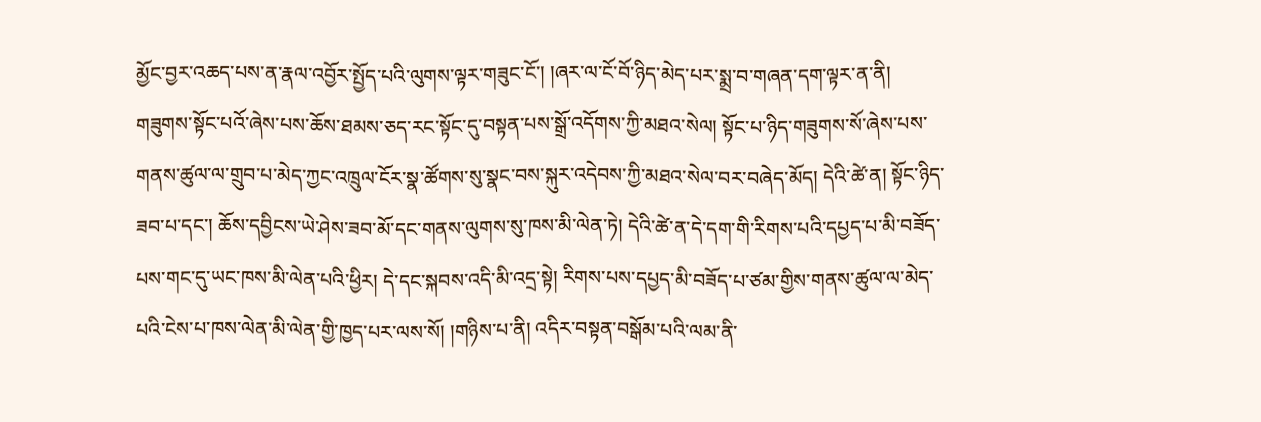མྱོང་བྱར་འཆད་པས་ན་རྣལ་འབྱོར་སྤྱོད་པའི་ལུགས་ལྟར་གཟུང་ངོ་། །ཞར་ལ་ངོ་བོ་ཉིད་མེད་པར་སྨྲ་བ་གཞན་དག་ལྟར་ན་ནི། གཟུགས་སྟོང་པའོ་ཞེས་པས་ཆོས་ཐམས་ཅད་རང་སྟོང་དུ་བསྟན་པས་སྒྲོ་འདོགས་ཀྱི་མཐའ་སེལ། སྟོང་པ་ཉིད་གཟུགས་སོ་ཞེས་པས་གནས་ཚུལ་ལ་གྲུབ་པ་མེད་ཀྱང་འཁྲུལ་ངོར་སྣ་ཚོགས་སུ་སྣང་བས་སྐུར་འདེབས་ཀྱི་མཐའ་སེལ་བར་བཞེད་མོད། དེའི་ཚེ་ན། སྟོང་ཉིད་ཟབ་པ་དང་། ཆོས་དབྱིངས་ཡེ་ཤེས་ཟབ་མོ་དང་གནས་ལུགས་སུ་ཁས་མི་ལེན་ཏེ། དེའི་ཚེ་ན་དེ་དག་གི་རིགས་པའི་དཔྱད་པ་མི་བཟོད་པས་གང་དུ་ཡང་ཁས་མི་ལེན་པའི་ཕྱིར། དེ་དང་སྐབས་འདི་མི་འདྲ་སྟེ། རིགས་པས་དཔྱད་མི་བཟོད་པ་ཙམ་གྱིས་གནས་ཚུལ་ལ་མེད་པའི་ངེས་པ་ཁས་ལེན་མི་ལེན་གྱི་ཁྱད་པར་ལས་སོ། །གཉིས་པ་ནི། འདིར་བསྟན་བསྒོམ་པའི་ལམ་ནི་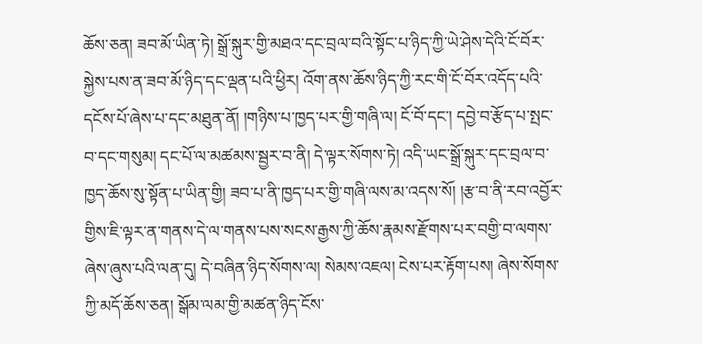ཆོས་ཅན། ཟབ་མོ་ཡིན་ཏེ། སྒྲོ་སྐུར་གྱི་མཐའ་དང་བྲལ་བའི་སྟོང་པ་ཉིད་ཀྱི་ཡེ་ཤེས་དེའི་ངོ་བོར་སྐྱེས་པས་ན་ཟབ་མོ་ཉིད་དང་ལྡན་པའི་ཕྱིར། འོག་ནས་ཆོས་ཉིད་ཀྱི་རང་གི་ངོ་བོར་འདོད་པའི་དངོས་པོ་ཞེས་པ་དང་མཐུན་ནོ། །གཉིས་པ་ཁྱད་པར་གྱི་གཞི་ལ། ངོ་བོ་དང་། དབྱེ་བ་རྩོད་པ་སྤང་བ་དང་གསུམ། དང་པོ་ལ་མཚམས་སྦྱར་བ་ནི། དེ་ལྟར་སོགས་ཏེ། འདི་ཡང་སྒྲོ་སྐུར་དང་བྲལ་བ་ཁྱད་ཆོས་སུ་སྟོན་པ་ཡིན་གྱི། ཟབ་པ་ནི་ཁྱད་པར་གྱི་གཞི་ལས་མ་འདས་སོ། །རྩ་བ་ནི་རབ་འབྱོར་གྱིས་ཇི་ལྟར་ན་གནས་དེ་ལ་གནས་པས་སངས་རྒྱས་ཀྱི་ཆོས་རྣམས་རྫོགས་པར་བགྱི་བ་ལགས་ཞེས་ཞུས་པའི་ལན་དུ། དེ་བཞིན་ཉིད་སོགས་ལ། སེམས་འཇལ། ངེས་པར་རྟོག་པས། ཞེས་སོགས་ཀྱི་མདོ་ཆོས་ཅན། སྒོམ་ལམ་གྱི་མཚན་ཉིད་ངོས་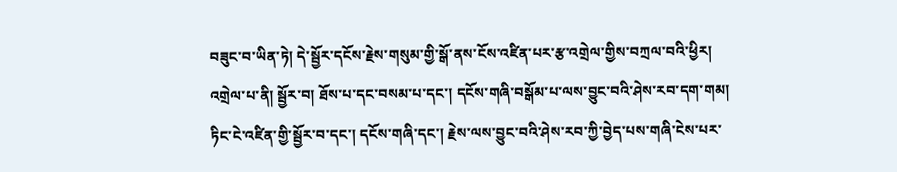བཟུང་བ་ཡིན་ཏེ། དེ་སྦྱོར་དངོས་རྗེས་གསུམ་གྱི་སྒོ་ནས་ངོས་འཛིན་པར་རྩ་འགྲེལ་གྱིས་བཀྲལ་བའི་ཕྱིར། འགྲེལ་པ་ནི། སྦྱོར་བ། ཐོས་པ་དང་བསམ་པ་དང་། དངོས་གཞི་བསྒོམ་པ་ལས་བྱུང་བའི་ཤེས་རབ་དག་གམ། ཏིང་ངེ་འཛིན་གྱི་སྦྱོར་བ་དང་། དངོས་གཞི་དང་། རྗེས་ལས་བྱུང་བའི་ཤེས་རབ་ཀྱི་བྱེད་པས་གཞི་ངེས་པར་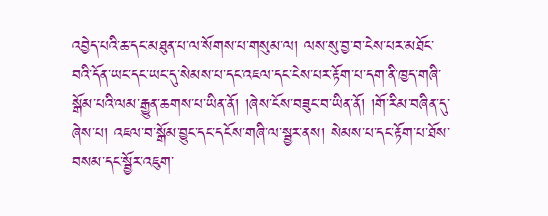འབྱེད་པའི་ཆ་དང་མཐུན་པ་ལ་སོགས་པ་གསུམ་ལ། ལས་སུ་བྱ་བ་ངེས་པར་མཐོང་བའི་དོན་ཡང་དང་ཡང་དུ་སེམས་པ་དང་འཇལ་དང་ངེས་པར་རྟོག་པ་དག་ནི་ཁྱད་གཞི་སྒོམ་པའི་ལམ་རྒྱུན་ཆགས་པ་ཡིན་ནོ། །ཞེས་ངོས་བཟུང་བ་ཡིན་ནོ། །གོ་རིམ་བཞིན་དུ་ཞེས་པ། འཇལ་བ་སྒོམ་བྱུང་དང་དངོས་གཞི་ལ་སྦྱར་ནས། སེམས་པ་དང་རྟོག་པ་ཐོས་བསམ་དང་སྦྱོར་འཇུག་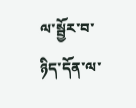ལ་སྦྱོར་བ་ཉིད་དོན་ལ་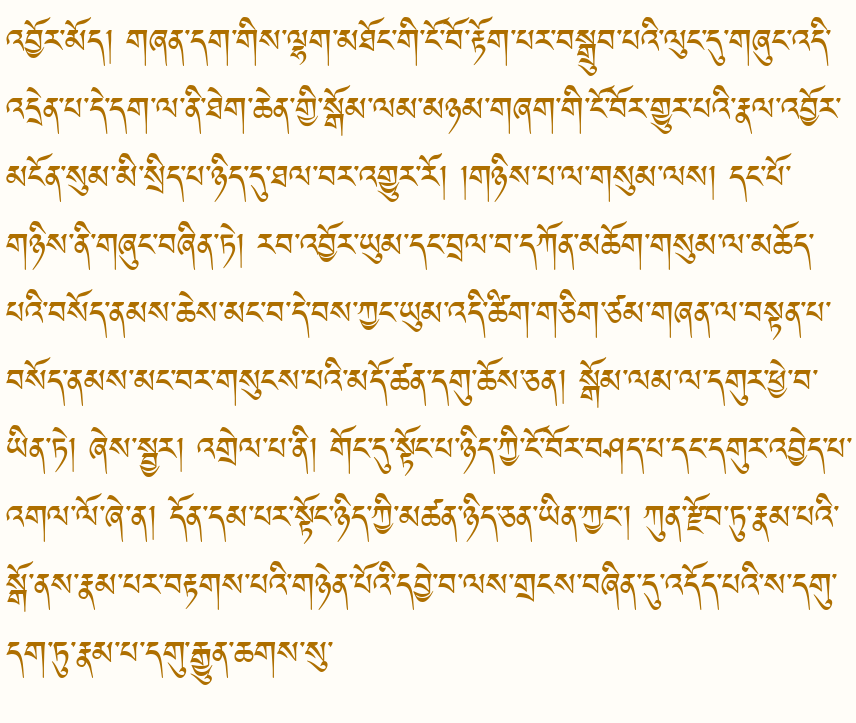འབྱོར་མོད། གཞན་དག་གིས་ལྷག་མཐོང་གི་ངོ་བོ་རྟོག་པར་བསྒྲུབ་པའི་ལུང་དུ་གཞུང་འདི་འདྲེན་པ་དེ་དག་ལ་ནི་ཐེག་ཆེན་གྱི་སྒོམ་ལམ་མཉམ་གཞག་གི་ངོ་བོར་གྱུར་པའི་རྣལ་འབྱོར་མངོན་སུམ་མི་སྲིད་པ་ཉིད་དུ་ཐལ་བར་འགྱུར་རོ། །གཉིས་པ་ལ་གསུམ་ལས། དང་པོ་གཉིས་ནི་གཞུང་བཞིན་ཏེ། རབ་འབྱོར་ཡུམ་དང་བྲལ་བ་དཀོན་མཆོག་གསུམ་ལ་མཆོད་པའི་བསོད་ནམས་ཆེས་མང་བ་དེ་བས་ཀྱང་ཡུམ་འདི་ཚིག་གཅིག་ཙམ་གཞན་ལ་བསྟན་པ་བསོད་ནམས་མང་བར་གསུངས་པའི་མདོ་ཚན་དགུ་ཆོས་ཅན། སྒོམ་ལམ་ལ་དགུར་ཕྱེ་བ་ཡིན་ཏེ། ཞེས་སྦྱར། འགྲེལ་པ་ནི། གོང་དུ་སྟོང་པ་ཉིད་ཀྱི་ངོ་བོར་བཤད་པ་དང་དགུར་འབྱེད་པ་འགལ་ལོ་ཞེ་ན། དོན་དམ་པར་སྟོང་ཉིད་ཀྱི་མཚན་ཉིད་ཅན་ཡིན་ཀྱང་། ཀུན་རྫོབ་ཏུ་རྣམ་པའི་སྒོ་ནས་རྣམ་པར་བརྟགས་པའི་གཉེན་པོའི་དབྱེ་བ་ལས་གྲངས་བཞིན་དུ་འདོད་པའི་ས་དགུ་དག་ཏུ་རྣམ་པ་དགུ་རྒྱུན་ཆགས་སུ་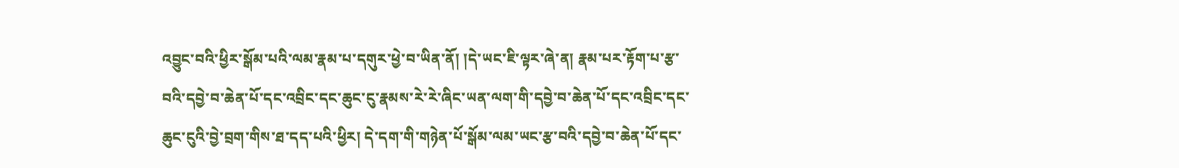འབྱུང་བའི་ཕྱིར་སྒོམ་པའི་ལམ་རྣམ་པ་དགུར་ཕྱེ་བ་ཡིན་ནོ། །དེ་ཡང་ཇི་ལྟར་ཞེ་ན། རྣམ་པར་རྟོག་པ་རྩ་བའི་དབྱེ་བ་ཆེན་པོ་དང་འབྲིང་དང་ཆུང་ངུ་རྣམས་རེ་རེ་ཞིང་ཡན་ལག་གི་དབྱེ་བ་ཆེན་པོ་དང་འབྲིང་དང་ཆུང་ངུའི་བྱེ་བྲག་གིས་ཐ་དད་པའི་ཕྱིར། དེ་དག་གི་གཉེན་པོ་སྒོམ་ལམ་ཡང་རྩ་བའི་དབྱེ་བ་ཆེན་པོ་དང་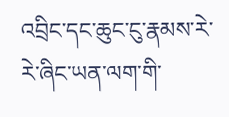འབྲིང་དང་ཆུང་ངུ་རྣམས་རེ་རེ་ཞིང་ཡན་ལག་གི་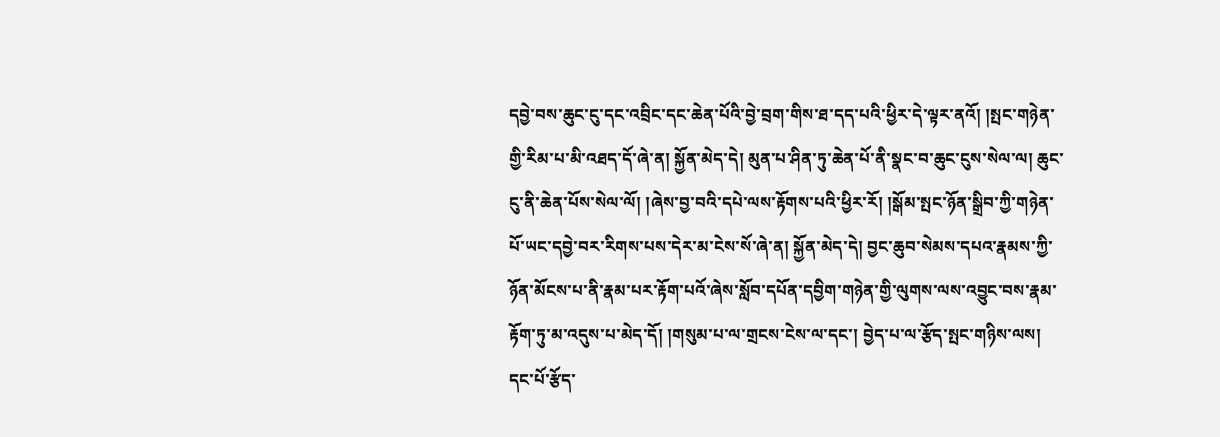དབྱེ་བས་ཆུང་ངུ་དང་འབྲིང་དང་ཆེན་པོའི་བྱེ་བྲག་གིས་ཐ་དད་པའི་ཕྱིར་དེ་ལྟར་ནའོ། །སྤང་གཉེན་གྱི་རིམ་པ་མི་འཐད་དོ་ཞེ་ན། སྐྱོན་མེད་དེ། མུན་པ་ཤིན་ཏུ་ཆེན་པོ་ནི་སྣང་བ་ཆུང་ངུས་སེལ་ལ། ཆུང་ངུ་ནི་ཆེན་པོས་སེལ་ལོ། །ཞེས་བྱ་བའི་དཔེ་ལས་རྟོགས་པའི་ཕྱིར་རོ། །སྒོམ་སྤང་ཉོན་སྒྲིབ་ཀྱི་གཉེན་པོ་ཡང་དབྱེ་བར་རིགས་པས་དེར་མ་ངེས་སོ་ཞེ་ན། སྐྱོན་མེད་དེ། བྱང་ཆུབ་སེམས་དཔའ་རྣམས་ཀྱི་ཉོན་མོངས་པ་ནི་རྣམ་པར་རྟོག་པའོ་ཞེས་སློབ་དཔོན་དབྱིག་གཉེན་གྱི་ལུགས་ལས་འབྱུང་བས་རྣམ་རྟོག་ཏུ་མ་འདུས་པ་མེད་དོ། །གསུམ་པ་ལ་གྲངས་ངེས་ལ་དང་། བྱེད་པ་ལ་རྩོད་སྤང་གཉིས་ལས། དང་པོ་རྩོད་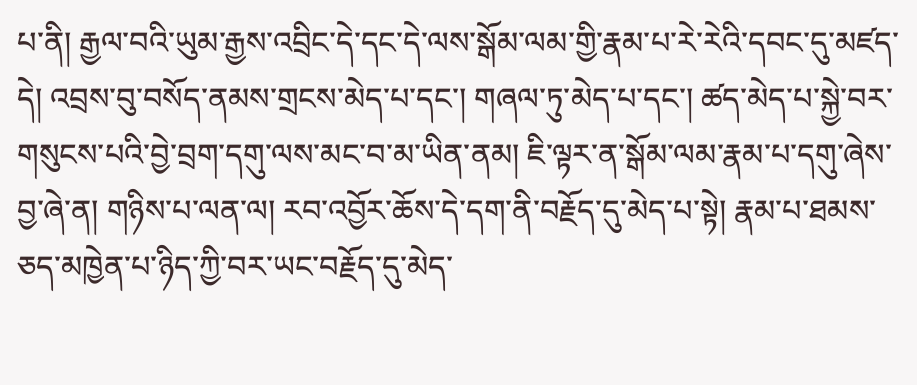པ་ནི། རྒྱལ་བའི་ཡུམ་རྒྱས་འབྲིང་དེ་དང་དེ་ལས་སྒོམ་ལམ་གྱི་རྣམ་པ་རེ་རེའི་དབང་དུ་མཛད་དེ། འབྲས་བུ་བསོད་ནམས་གྲངས་མེད་པ་དང་། གཞལ་ཏུ་མེད་པ་དང་། ཚད་མེད་པ་སྐྱེ་བར་གསུངས་པའི་བྱེ་བྲག་དགུ་ལས་མང་བ་མ་ཡིན་ནམ། ཇི་ལྟར་ན་སྒོམ་ལམ་རྣམ་པ་དགུ་ཞེས་བྱ་ཞེ་ན། གཉིས་པ་ལན་ལ། རབ་འབྱོར་ཆོས་དེ་དག་ནི་བརྗོད་དུ་མེད་པ་སྟེ། རྣམ་པ་ཐམས་ཅད་མཁྱེན་པ་ཉིད་ཀྱི་བར་ཡང་བརྗོད་དུ་མེད་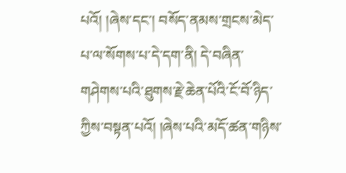པའོ། །ཞེས་དང་། བསོད་ནམས་གྲངས་མེད་པ་ལ་སོགས་པ་དེ་དག་ནི། དེ་བཞིན་གཤེགས་པའི་ཐུགས་རྗེ་ཆེན་པོའི་ངོ་བོ་ཉིད་ཀྱིས་བསྟན་པའོ། །ཞེས་པའི་མདོ་ཚན་གཉིས་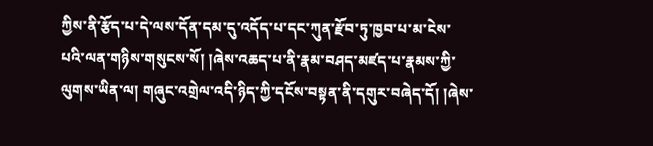ཀྱིས་ནི་རྩོད་པ་དེ་ལས་དོན་དམ་དུ་འདོད་པ་དང་ཀུན་རྫོབ་ཏུ་ཁྱབ་པ་མ་ངེས་པའི་ལན་གཉིས་གསུངས་སོ། །ཞེས་འཆད་པ་ནི་རྣམ་བཤད་མཛད་པ་རྣམས་ཀྱི་ལུགས་ཡིན་ལ། གཞུང་འགྲེལ་འདི་ཉིད་ཀྱི་དངོས་བསྟན་ནི་དགུར་བཞེད་དོ། །ཞེས་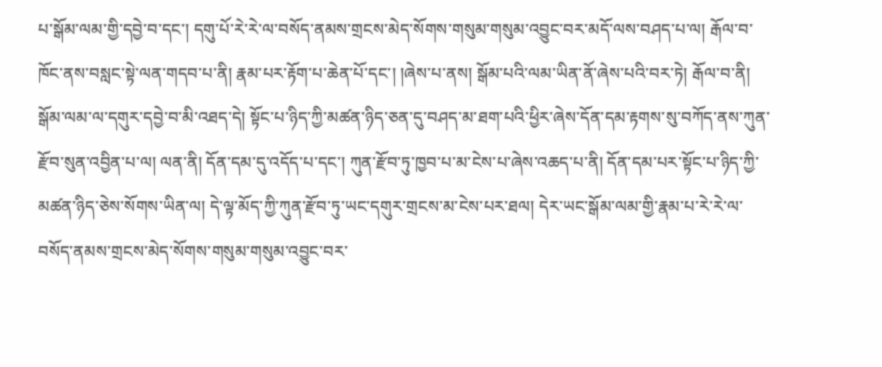པ་སྒོམ་ལམ་གྱི་དབྱེ་བ་དང་། དགུ་པོ་རེ་རེ་ལ་བསོད་ནམས་གྲངས་མེད་སོགས་གསུམ་གསུམ་འབྱུང་བར་མདོ་ལས་བཤད་པ་ལ། རྒོལ་བ་ཁོང་ནས་བསླང་སྟེ་ལན་གདབ་པ་ནི། རྣམ་པར་རྟོག་པ་ཆེན་པོ་དང་། །ཞེས་པ་ནས། སྒོམ་པའི་ལམ་ཡིན་ནོ་ཞེས་པའི་བར་ཏེ། རྒོལ་བ་ནི། སྒོམ་ལམ་ལ་དགུར་དབྱེ་བ་མི་འཐད་དེ། སྟོང་པ་ཉིད་ཀྱི་མཚན་ཉིད་ཅན་དུ་བཤད་མ་ཐག་པའི་ཕྱིར་ཞེས་དོན་དམ་རྟགས་སུ་བཀོད་ནས་ཀུན་རྫོབ་སུན་འབྱིན་པ་ལ། ལན་ནི། དོན་དམ་དུ་འདོད་པ་དང་། ཀུན་རྫོབ་ཏུ་ཁྱབ་པ་མ་ངེས་པ་ཞེས་འཆད་པ་ནི། དོན་དམ་པར་སྟོང་པ་ཉིད་ཀྱི་མཚན་ཉིད་ཅེས་སོགས་ཡིན་ལ། དེ་ལྟ་མོད་ཀྱི་ཀུན་རྫོབ་ཏུ་ཡང་དགུར་གྲངས་མ་ངེས་པར་ཐལ། དེར་ཡང་སྒོམ་ལམ་གྱི་རྣམ་པ་རེ་རེ་ལ་བསོད་ནམས་གྲངས་མེད་སོགས་གསུམ་གསུམ་འབྱུང་བར་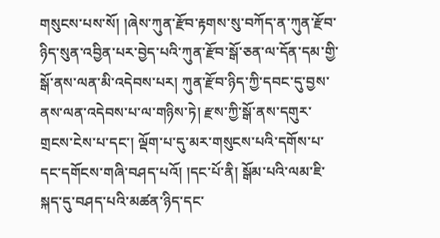གསུངས་པས་སོ། །ཞེས་ཀུན་རྫོབ་རྟགས་སུ་བཀོད་ན་ཀུན་རྫོབ་ཉིད་སུན་འབྱིན་པར་བྱེད་པའི་ཀུན་རྫོབ་སྒོ་ཅན་ལ་དོན་དམ་གྱི་སྒོ་ནས་ལན་མི་འདེབས་པར། ཀུན་རྫོབ་ཉིད་ཀྱི་དབང་དུ་བྱས་ནས་ལན་འདེབས་པ་ལ་གཉིས་ཏེ། རྫས་ཀྱི་སྒོ་ནས་དགུར་གྲངས་ངེས་པ་དང་། ལྡོག་པ་དུ་མར་གསུངས་པའི་དགོས་པ་དང་དགོངས་གཞི་བཤད་པའོ། །དང་པོ་ནི། སྒོམ་པའི་ལམ་ཇི་སྐད་དུ་བཤད་པའི་མཚན་ཉིད་དང་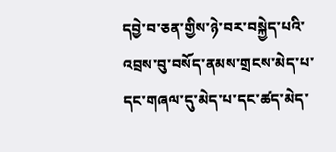དབྱེ་བ་ཅན་གྱིས་ཉེ་བར་བསྐྱེད་པའི་འབྲས་བུ་བསོད་ནམས་གྲངས་མེད་པ་དང་གཞལ་དུ་མེད་པ་དང་ཚད་མེད་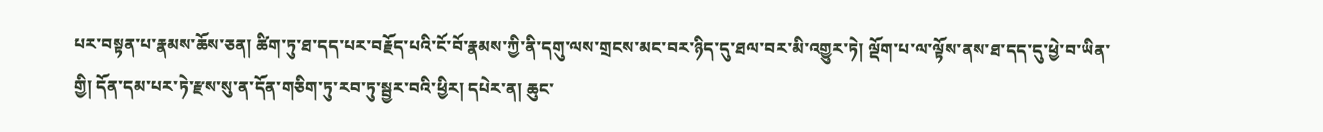པར་བསྟན་པ་རྣམས་ཆོས་ཅན། ཚིག་ཏུ་ཐ་དད་པར་བརྗོད་པའི་ངོ་བོ་རྣམས་ཀྱི་ནི་དགུ་ལས་གྲངས་མང་བར་ཉིད་དུ་ཐལ་བར་མི་འགྱུར་ཏེ། ལྡོག་པ་ལ་ལྟོས་ནས་ཐ་དད་དུ་ཕྱེ་བ་ཡིན་གྱི། དོན་དམ་པར་ཏེ་རྫས་སུ་ན་དོན་གཅིག་ཏུ་རབ་ཏུ་སྦྱར་བའི་ཕྱིར། དཔེར་ན། ཆུང་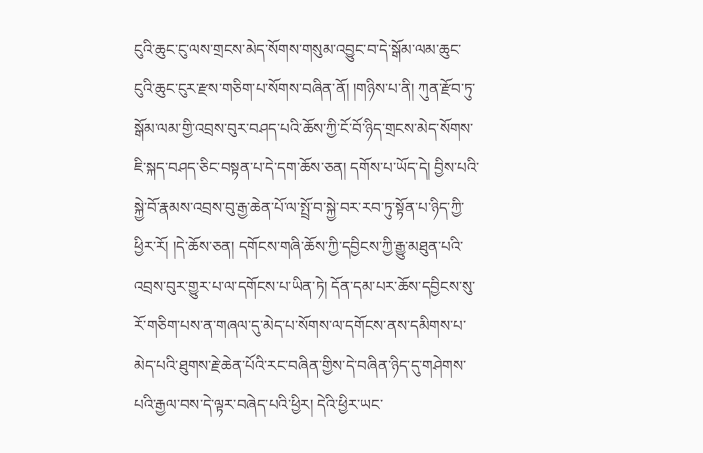ངུའི་ཆུང་ངུ་ལས་གྲངས་མེད་སོགས་གསུམ་འབྱུང་བ་དེ་སྒོམ་ལམ་ཆུང་ངུའི་ཆུང་ངུར་རྫས་གཅིག་པ་སོགས་བཞིན་ནོ། །གཉིས་པ་ནི། ཀུན་རྫོབ་ཏུ་སྒོམ་ལམ་གྱི་འབྲས་བུར་བཤད་པའི་ཆོས་ཀྱི་ངོ་བོ་ཉིད་གྲངས་མེད་སོགས་ཇི་སྐད་བཤད་ཅིང་བསྟན་པ་དེ་དག་ཆོས་ཅན། དགོས་པ་ཡོད་དེ། བྱིས་པའི་སྐྱེ་བོ་རྣམས་འབྲས་བུ་རྒྱ་ཆེན་པོ་ལ་སྤྲོ་བ་སྐྱེ་བར་རབ་ཏུ་སྟོན་པ་ཉིད་ཀྱི་ཕྱིར་རོ། །དེ་ཆོས་ཅན། དགོངས་གཞི་ཆོས་ཀྱི་དབྱིངས་ཀྱི་རྒྱུ་མཐུན་པའི་འབྲས་བུར་གྱུར་པ་ལ་དགོངས་པ་ཡིན་ཏེ། དོན་དམ་པར་ཆོས་དབྱིངས་སུ་རོ་གཅིག་པས་ན་གཞལ་དུ་མེད་པ་སོགས་ལ་དགོངས་ནས་དམིགས་པ་མེད་པའི་ཐུགས་རྗེ་ཆེན་པོའི་རང་བཞིན་གྱིས་དེ་བཞིན་ཉིད་དུ་གཤེགས་པའི་རྒྱལ་བས་དེ་ལྟར་བཞེད་པའི་ཕྱིར། དེའི་ཕྱིར་ཡང་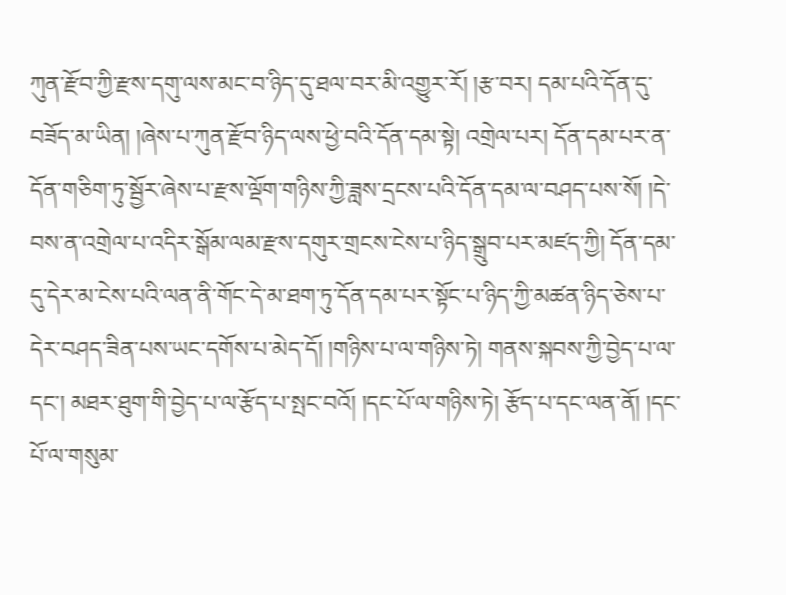ཀུན་རྫོབ་ཀྱི་རྫས་དགུ་ལས་མང་བ་ཉིད་དུ་ཐལ་བར་མི་འགྱུར་རོ། །རྩ་བར། དམ་པའི་དོན་དུ་བཟོད་མ་ཡིན། །ཞེས་པ་ཀུན་རྫོབ་ཉིད་ལས་ཕྱེ་བའི་དོན་དམ་སྟེ། འགྲེལ་པར། དོན་དམ་པར་ན་དོན་གཅིག་ཏུ་སྦྱོར་ཞེས་པ་རྫས་ལྡོག་གཉིས་ཀྱི་ཟླས་དྲངས་པའི་དོན་དམ་ལ་བཤད་པས་སོ། །དེ་བས་ན་འགྲེལ་པ་འདིར་སྒོམ་ལམ་རྫས་དགུར་གྲངས་ངེས་པ་ཉིད་སྒྲུབ་པར་མཛད་ཀྱི། དོན་དམ་དུ་དེར་མ་ངེས་པའི་ལན་ནི་གོང་དེ་མ་ཐག་ཏུ་དོན་དམ་པར་སྟོང་པ་ཉིད་ཀྱི་མཚན་ཉིད་ཅེས་པ་དེར་བཤད་ཟིན་པས་ཡང་དགོས་པ་མེད་དོ། །གཉིས་པ་ལ་གཉིས་ཏེ། གནས་སྐབས་ཀྱི་བྱེད་པ་ལ་དང་། མཐར་ཐུག་གི་བྱེད་པ་ལ་རྩོད་པ་སྤང་བའོ། །དང་པོ་ལ་གཉིས་ཏེ། རྩོད་པ་དང་ལན་ནོ། །དང་པོ་ལ་གསུམ་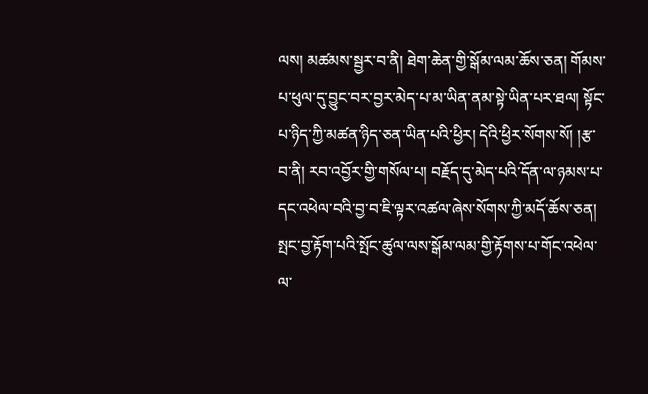ལས། མཚམས་སྦྱར་བ་ནི། ཐེག་ཆེན་གྱི་སྒོམ་ལམ་ཆོས་ཅན། གོམས་པ་ཕུལ་དུ་བྱུང་བར་བྱར་མེད་པ་མ་ཡིན་ནམ་སྟེ་ཡིན་པར་ཐལ། སྟོང་པ་ཉིད་ཀྱི་མཚན་ཉིད་ཅན་ཡིན་པའི་ཕྱིར། དེའི་ཕྱིར་སོགས་སོ། །རྩ་བ་ནི། རབ་འབྱོར་གྱི་གསོལ་པ། བརྗོད་དུ་མེད་པའི་དོན་ལ་ཉམས་པ་དང་འཕེལ་བའི་བྱ་བ་ཇི་ལྟར་འཚལ་ཞེས་སོགས་ཀྱི་མདོ་ཆོས་ཅན། སྤང་བྱ་རྟོག་པའི་སྤོང་ཚུལ་ལས་སྒོམ་ལམ་གྱི་རྟོགས་པ་གོང་འཕེལ་ལ་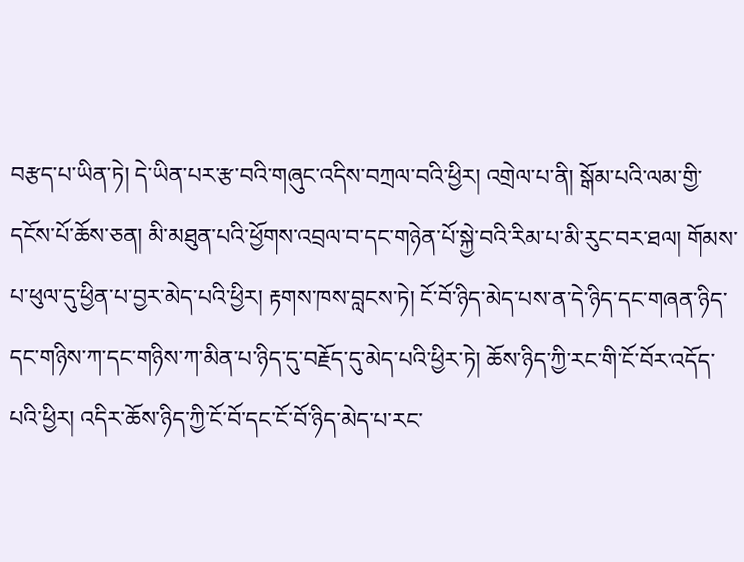བརྩད་པ་ཡིན་ཏེ། དེ་ཡིན་པར་རྩ་བའི་གཞུང་འདིས་བཀྲལ་བའི་ཕྱིར། འགྲེལ་པ་ནི། སྒོམ་པའི་ལམ་གྱི་དངོས་པོ་ཆོས་ཅན། མི་མཐུན་པའི་ཕྱོགས་འབྲལ་བ་དང་གཉེན་པོ་སྐྱེ་བའི་རིམ་པ་མི་རུང་བར་ཐལ། གོམས་པ་ཕུལ་དུ་ཕྱིན་པ་བྱར་མེད་པའི་ཕྱིར། རྟགས་ཁས་བླངས་ཏེ། ངོ་བོ་ཉིད་མེད་པས་ན་དེ་ཉིད་དང་གཞན་ཉིད་དང་གཉིས་ཀ་དང་གཉིས་ཀ་མིན་པ་ཉིད་དུ་བརྗོད་དུ་མེད་པའི་ཕྱིར་ཏེ། ཆོས་ཉིད་ཀྱི་རང་གི་ངོ་བོར་འདོད་པའི་ཕྱིར། འདིར་ཆོས་ཉིད་ཀྱི་ངོ་བོ་དང་ངོ་བོ་ཉིད་མེད་པ་རང་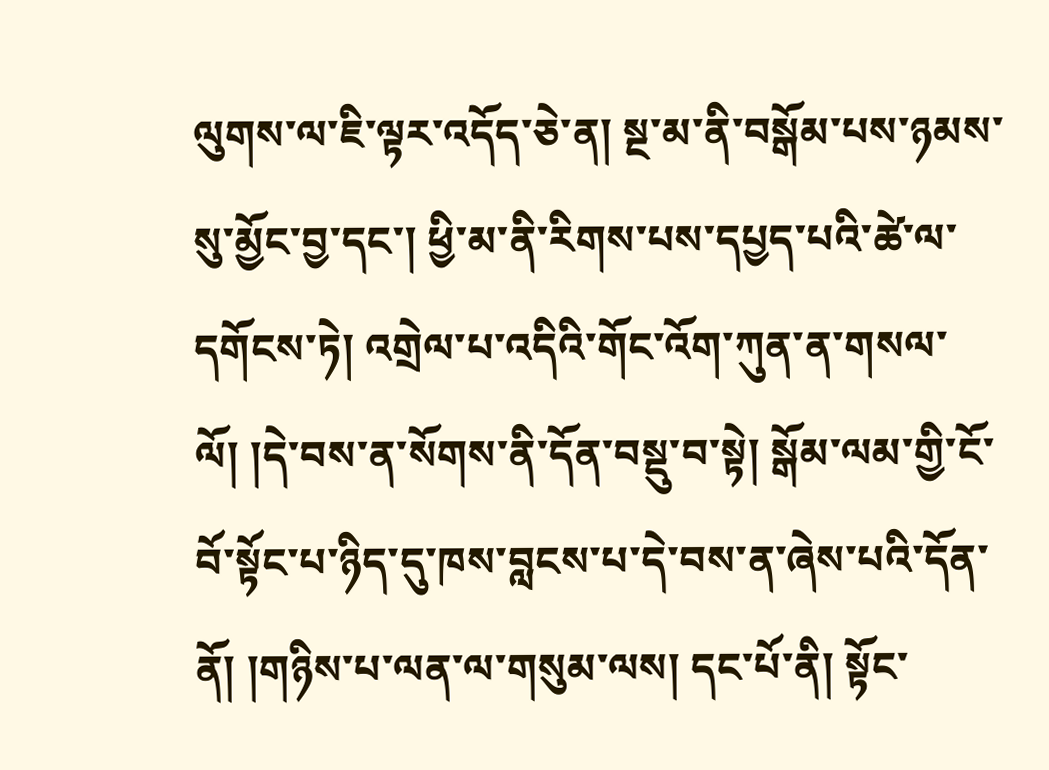ལུགས་ལ་ཇི་ལྟར་འདོད་ཅེ་ན། སྔ་མ་ནི་བསྒོམ་པས་ཉམས་སུ་མྱོང་བྱ་དང་། ཕྱི་མ་ནི་རིགས་པས་དཔྱད་པའི་ཚེ་ལ་དགོངས་ཏེ། འགྲེལ་པ་འདིའི་གོང་འོག་ཀུན་ན་གསལ་ལོ། །དེ་བས་ན་སོགས་ནི་དོན་བསྡུ་བ་སྟེ། སྒོམ་ལམ་གྱི་ངོ་བོ་སྟོང་པ་ཉིད་དུ་ཁས་བླངས་པ་དེ་བས་ན་ཞེས་པའི་དོན་ནོ། །གཉིས་པ་ལན་ལ་གསུམ་ལས། དང་པོ་ནི། སྟོང་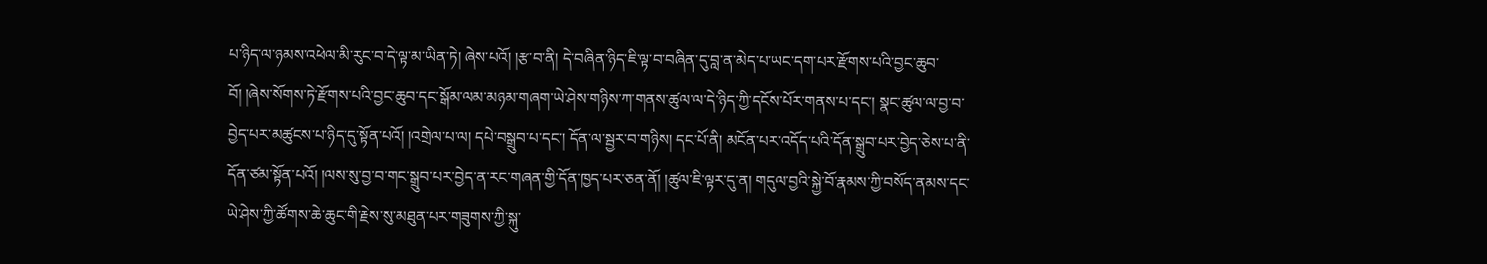པ་ཉིད་ལ་ཉམས་འཕེལ་མི་རུང་བ་དེ་ལྟ་མ་ཡིན་ཏེ། ཞེས་པའོ། །རྩ་བ་ནི། དེ་བཞིན་ཉིད་ཇི་ལྟ་བ་བཞིན་དུ་བླ་ན་མེད་པ་ཡང་དག་པར་རྫོགས་པའི་བྱང་ཆུབ་བོ། །ཞེས་སོགས་ཏེ་རྫོགས་པའི་བྱང་ཆུབ་དང་སྒོམ་ལམ་མཉམ་གཞག་ཡེ་ཤེས་གཉིས་ཀ་གནས་ཚུལ་ལ་དེ་ཉིད་ཀྱི་དངོས་པོར་གནས་པ་དང་། སྣང་ཚུལ་ལ་བྱ་བ་བྱེད་པར་མཚུངས་པ་ཉིད་དུ་སྟོན་པའོ། །འགྲེལ་པ་ལ། དཔེ་བསྒྲུབ་པ་དང་། དོན་ལ་སྦྱར་བ་གཉིས། དང་པོ་ནི། མངོན་པར་འདོད་པའི་དོན་སྒྲུབ་པར་བྱེད་ཅེས་པ་ནི་དོན་ཙམ་སྟོན་པའོ། །ལས་སུ་བྱ་བ་གང་སྒྲུབ་པར་བྱེད་ན་རང་གཞན་གྱི་དོན་ཁྱད་པར་ཅན་ནོ། །ཚུལ་ཇི་ལྟར་དུ་ན། གདུལ་བྱའི་སྐྱེ་བོ་རྣམས་ཀྱི་བསོད་ནམས་དང་ཡེ་ཤེས་ཀྱི་ཚོགས་ཆེ་ཆུང་གི་རྗེས་སུ་མཐུན་པར་གཟུགས་ཀྱི་སྐུ་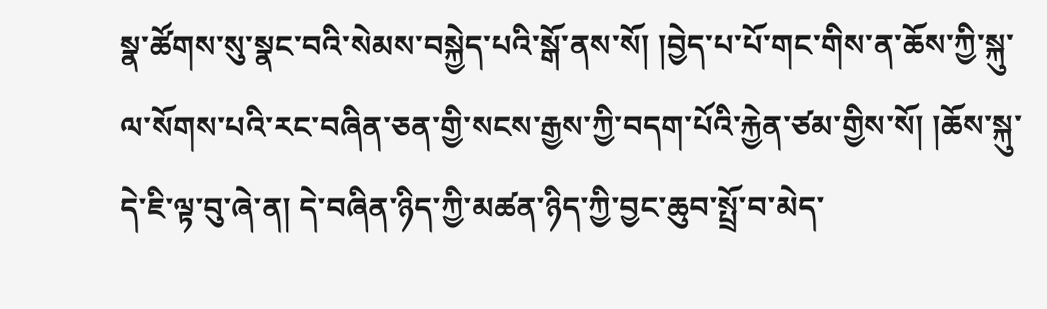སྣ་ཚོགས་སུ་སྣང་བའི་སེམས་བསྐྱེད་པའི་སྒོ་ནས་སོ། །བྱེད་པ་པོ་གང་གིས་ན་ཆོས་ཀྱི་སྐུ་ལ་སོགས་པའི་རང་བཞིན་ཅན་གྱི་སངས་རྒྱས་ཀྱི་བདག་པོའི་རྐྱེན་ཙམ་གྱིས་སོ། །ཆོས་སྐུ་དེ་ཇི་ལྟ་བུ་ཞེ་ན། དེ་བཞིན་ཉིད་ཀྱི་མཚན་ཉིད་ཀྱི་བྱང་ཆུབ་སྤྲོ་བ་མེད་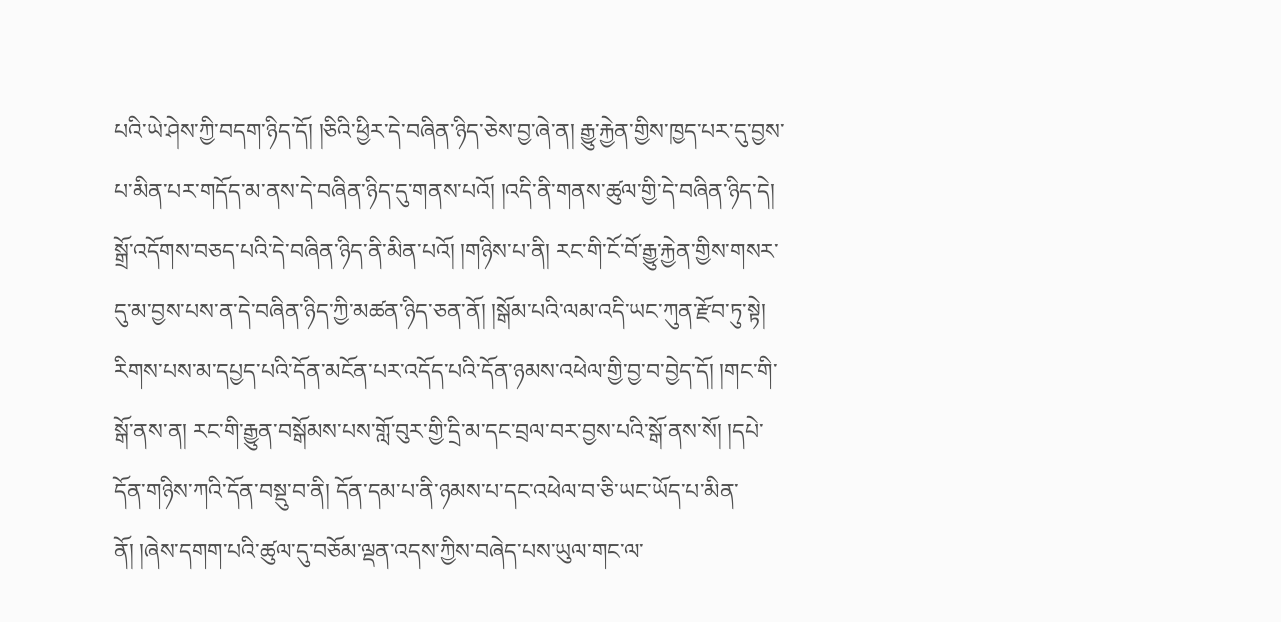པའི་ཡེ་ཤེས་ཀྱི་བདག་ཉིད་དོ། །ཅིའི་ཕྱིར་དེ་བཞིན་ཉིད་ཅེས་བྱ་ཞེ་ན། རྒྱུ་རྐྱེན་གྱིས་ཁྱད་པར་དུ་བྱས་པ་མིན་པར་གདོད་མ་ནས་དེ་བཞིན་ཉིད་དུ་གནས་པའོ། །འདི་ནི་གནས་ཚུལ་གྱི་དེ་བཞིན་ཉིད་དེ། སྒྲོ་འདོགས་བཅད་པའི་དེ་བཞིན་ཉིད་ནི་མིན་པའོ། །གཉིས་པ་ནི། རང་གི་ངོ་བོ་རྒྱུ་རྐྱེན་གྱིས་གསར་དུ་མ་བྱས་པས་ན་དེ་བཞིན་ཉིད་ཀྱི་མཚན་ཉིད་ཅན་ནོ། །སྒོམ་པའི་ལམ་འདི་ཡང་ཀུན་རྫོབ་ཏུ་སྟེ། རིགས་པས་མ་དཔྱད་པའི་དོན་མངོན་པར་འདོད་པའི་དོན་ཉམས་འཕེལ་གྱི་བྱ་བ་བྱེད་དོ། །གང་གི་སྒོ་ནས་ན། རང་གི་རྒྱུན་བསྒོམས་པས་གློ་བུར་གྱི་དྲི་མ་དང་བྲལ་བར་བྱས་པའི་སྒོ་ནས་སོ། །དཔེ་དོན་གཉིས་ཀའི་དོན་བསྡུ་བ་ནི། དོན་དམ་པ་ནི་ཉམས་པ་དང་འཕེལ་བ་ཅི་ཡང་ཡོད་པ་མིན་ནོ། །ཞེས་དགག་པའི་ཚུལ་དུ་བཅོམ་ལྡན་འདས་ཀྱིས་བཞེད་པས་ཡུལ་གང་ལ་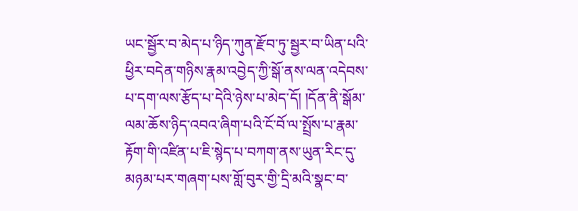ཡང་སྦྱོར་བ་མེད་པ་ཉིད་ཀུན་རྫོབ་ཏུ་སྦྱར་བ་ཡིན་པའི་ཕྱིར་བདེན་གཉིས་རྣམ་འབྱེད་ཀྱི་སྒོ་ནས་ལན་འདེབས་པ་དག་ལས་རྩོད་པ་དེའི་ཉེས་པ་མེད་དོ། །དོན་ནི་སྒོམ་ལམ་ཆོས་ཉིད་འབའ་ཞིག་པའི་ངོ་བོ་ལ་སྤྲོས་པ་རྣམ་རྟོག་གི་འཛིན་པ་ཇི་སྙེད་པ་བཀག་ནས་ཡུན་རིང་དུ་མཉམ་པར་གཞག་པས་གློ་བུར་གྱི་དྲི་མའི་སྣང་བ་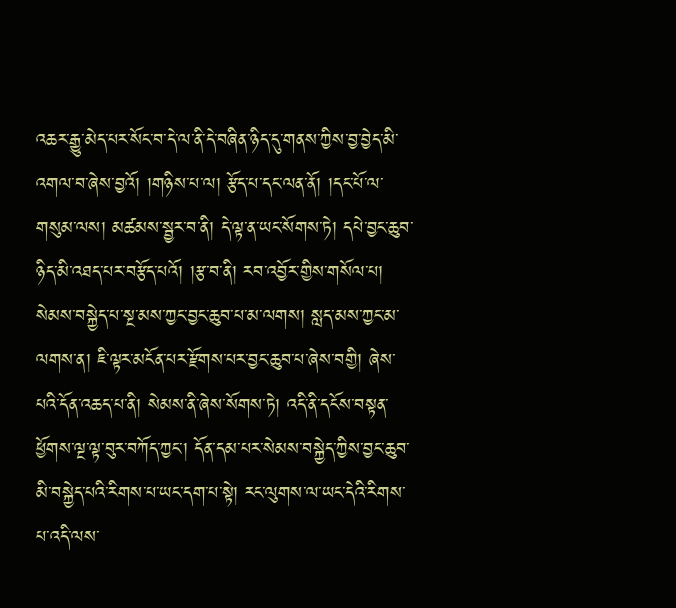འཆར་རྒྱུ་མེད་པར་སོང་བ་དེ་ལ་ནི་དེ་བཞིན་ཉིད་དུ་གནས་ཀྱིས་བྱ་བྱེད་མི་འགལ་བ་ཞེས་བྱའོ། །གཉིས་པ་ལ། རྩོད་པ་དང་ལན་ནོ། །དང་པོ་ལ་གསུམ་ལས། མཚམས་སྦྱར་བ་ནི། དེ་ལྟ་ན་ཡང་སོགས་ཏེ། དཔེ་བྱང་ཆུབ་ཉིད་མི་འཐད་པར་བརྩོད་པའོ། །རྩ་བ་ནི། རབ་འབྱོར་གྱིས་གསོལ་པ། སེམས་བསྐྱེད་པ་སྔ་མས་ཀྱང་བྱང་ཆུབ་པ་མ་ལགས། སླད་མས་ཀྱང་མ་ལགས་ན། ཇི་ལྟར་མངོན་པར་རྫོགས་པར་བྱང་ཆུབ་པ་ཞེས་བགྱི། ཞེས་པའི་དོན་འཆད་པ་ནི། སེམས་ནི་ཞེས་སོགས་ཏེ། འདི་ནི་དངོས་བསྟན་ཕྱོགས་ལྔ་ལྟ་བུར་བཀོད་ཀྱང་། དོན་དམ་པར་སེམས་བསྐྱེད་ཀྱིས་བྱང་ཆུབ་མི་བསྐྱེད་པའི་རིགས་པ་ཡང་དག་པ་སྟེ། རང་ལུགས་ལ་ཡང་དེའི་རིགས་པ་འདི་ལས་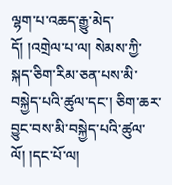ལྷག་པ་འཆད་རྒྱུ་མེད་དོ། །འགྲེལ་པ་ལ། སེམས་ཀྱི་སྐད་ཅིག་རིམ་ཅན་པས་མི་བསྐྱེད་པའི་ཚུལ་དང་། ཅིག་ཆར་བྱུང་བས་མི་བསྐྱེད་པའི་ཚུལ་ལོ། །དང་པོ་ལ།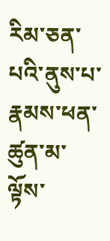རིམ་ཅན་པའི་ནུས་པ་རྣམས་ཕན་ཚུན་མ་ལྟོས་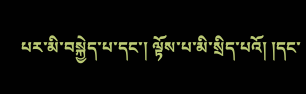པར་མི་བསྐྱེད་པ་དང་། ལྟོས་པ་མི་སྲིད་པའོ། །དང་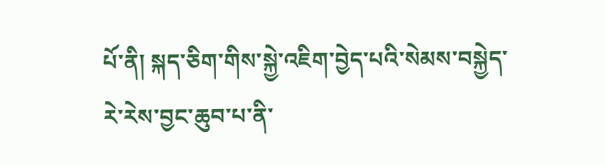པོ་ནི། སྐད་ཅིག་གིས་སྐྱེ་འཇིག་བྱེད་པའི་སེམས་བསྐྱེད་རེ་རེས་བྱང་ཆུབ་པ་ནི་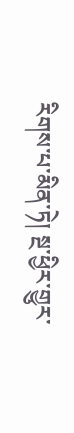རིགས་པ་མིན་ཏེ། སྔ་ཕྱིར་གྱུར་